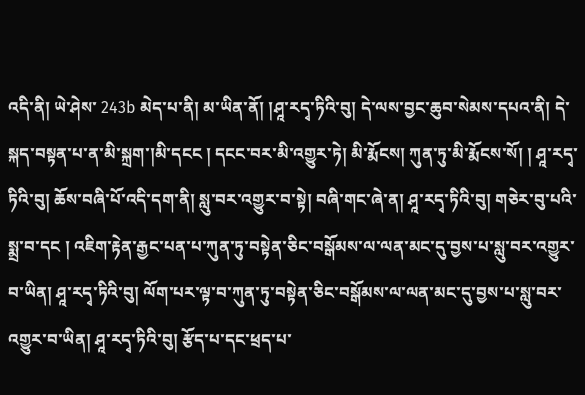འདི་ནི། ཡེ་ཤེས་ 243b མེད་པ་ནི། མ་ཡིན་ནོ། །ཤཱ་རདྭ་ཏིའི་བུ། དེ་ལས་བྱང་ཆུབ་སེམས་དཔའ་ནི། དེ་སྐད་བསྟན་པ་ན་མི་སྐྲག་།མི་དངང ། དངང་བར་མི་འགྱུར་ཏེ། མི་རྨོངས། ཀུན་ཏུ་མི་རྨོངས་སོ། ། ཤཱ་རདྭ་ཏིའི་བུ། ཆོས་བཞི་པོ་འདི་དག་ནི། སླུ་བར་འགྱུར་བ་སྟེ། བཞི་གང་ཞེ་ན། ཤཱ་རདྭ་ཏིའི་བུ། གཅེར་བུ་པའི་སྨྲ་བ་དང ། འཇིག་རྟེན་རྒྱང་པན་པ་ཀུན་ཏུ་བསྟེན་ཅིང་བསྒོམས་ལ་ལན་མང་དུ་བྱས་པ་སླུ་བར་འགྱུར་བ་ཡིན། ཤཱ་རདྭ་ཏིའི་བུ། ལོག་པར་ལྟ་བ་ཀུན་ཏུ་བསྟེན་ཅིང་བསྒོམས་ལ་ལན་མང་དུ་བྱས་པ་སླུ་བར་འགྱུར་བ་ཡིན། ཤཱ་རདྭ་ཏིའི་བུ། རྩོད་པ་དང་ཕྲད་པ་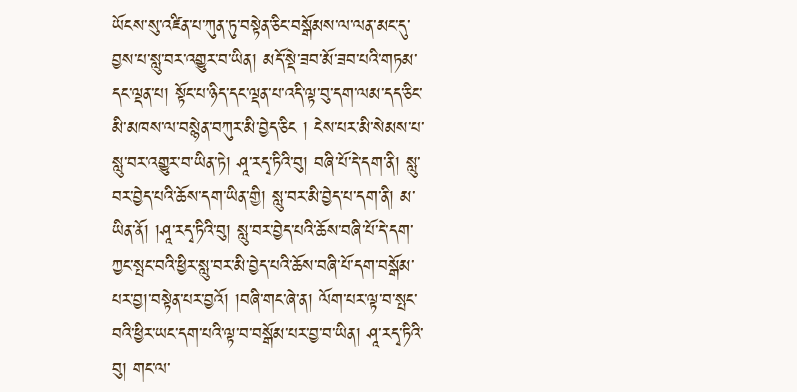ཡོངས་སུ་འཛིན་པ་ཀུན་ཏུ་བསྟེན་ཅིང་བསྒོམས་ལ་ལན་མང་དུ་བྱས་པ་སླུ་བར་འགྱུར་བ་ཡིན། མདོ་སྡེ་ཟབ་མོ་ཟབ་པའི་གཏམ་དང་ལྡན་པ། སྟོང་པ་ཉིད་དང་ལྡན་པ་འདི་ལྟ་བུ་དག་ལམ་དད་ཅིང་མི་མཁས་ལ་བསྙེན་བཀུར་མི་བྱེད་ཅིང ། ངེས་པར་མི་སེམས་པ་སླུ་བར་འགྱུར་བ་ཡིན་ཏེ། ཤཱ་རདྭ་ཏིའི་བུ། བཞི་པོ་དེ་དག་ནི། སླུ་བར་བྱེད་པའི་ཆོས་དག་ཡིན་གྱི། སླུ་བར་མི་བྱེད་པ་དག་ནི། མ་ཡིན་ནོ། །ཤཱ་རདྭ་ཏིའི་བུ། སླུ་བར་བྱེད་པའི་ཆོས་བཞི་པོ་དེ་དག་ཀྱང་སྤང་བའི་ཕྱིར་སླུ་བར་མི་བྱེད་པའི་ཆོས་བཞི་པོ་དག་བསྒོམ་པར་བྱ།་བསྟེན་པར་བྱའོ། །བཞི་གང་ཞེ་ན། ལོག་པར་ལྟ་བ་སྤང་བའི་ཕྱིར་ཡང་དག་པའི་ལྟ་བ་བསྒོམ་པར་བྱ་བ་ཡིན། ཤཱ་རདྭ་ཏིའི་བུ། གང་ལ་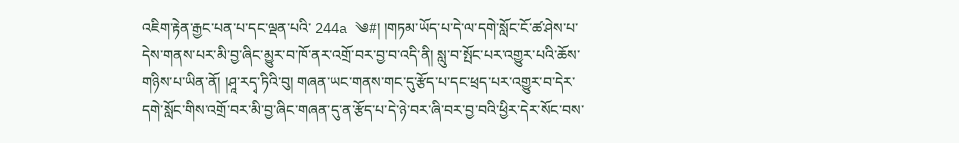འཇིག་རྟེན་རྒྱང་པན་པ་དང་ལྡན་པའི་ 244a ༄#། །གཏམ་ཡོད་པ་དེ་ལ་དགེ་སློང་ངོ་ཚ་ཤེས་པ་དེས་གནས་པར་མི་བྱ་ཞིང་མྱུར་བ་ཁོ་ནར་འགྲོ་བར་བྱ་བ་འདི་ནི། སླུ་བ་སྤོང་པར་འགྱུར་པའི་ཆོས་གཉིས་པ་ཡིན་ནོ། །ཤཱ་རདྭ་ཏིའི་བུ། གཞན་ཡང་གནས་གང་དུ་རྩོད་པ་དང་ཕྲད་པར་འགྱུར་བ་དེར་དགེ་སློང་གིས་འགྲོ་བར་མི་བྱ་ཞིང་གཞན་དུ་ན་རྩོད་པ་དེ་ཉེ་བར་ཞི་བར་བྱ་བའི་ཕྱིར་དེར་སོང་བས་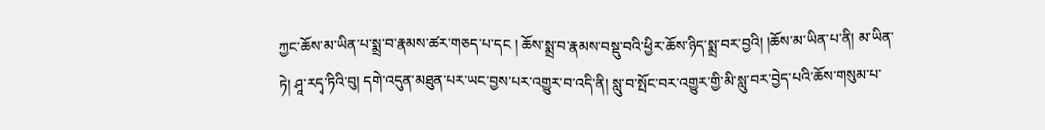ཀྱང་ཆོས་མ་ཡིན་པ་སྨྲ་བ་རྣམས་ཚར་གཅད་པ་དང ། ཆོས་སྨྲ་བ་རྣམས་བསྡུ་བའི་ཕྱིར་ཆོས་ཉིད་སྨྲ་བར་བྱའི། །ཆོས་མ་ཡིན་པ་ནི། མ་ཡིན་ཏེ། ཤཱ་རདྭ་ཏིའི་བུ། དགེ་འདུན་མཐུན་པར་ཡང་བྱས་པར་འགྱུར་བ་འདི་ནི། སླུ་བ་སྤོང་བར་འགྱུར་གྱི་མི་སླུ་བར་བྱེད་པའི་ཆོས་གསུམ་པ་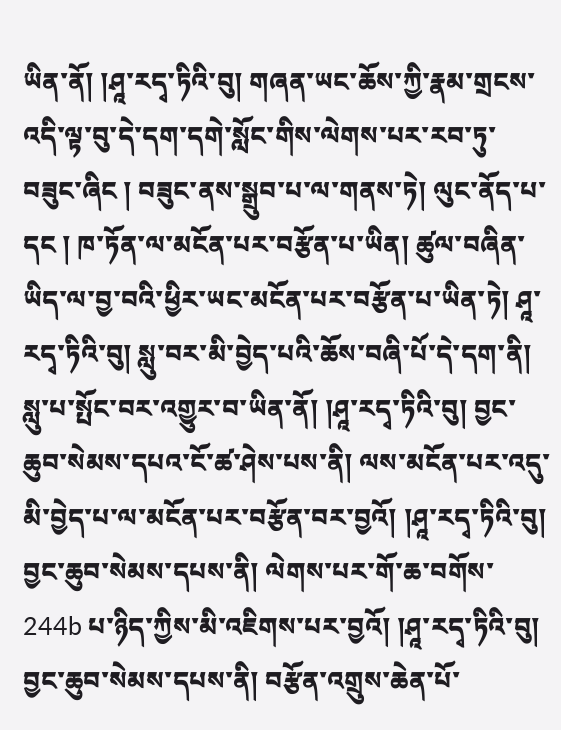ཡིན་ནོ། །ཤཱ་རདྭ་ཏིའི་བུ། གཞན་ཡང་ཆོས་ཀྱི་རྣམ་གྲངས་འདི་ལྟ་བུ་དེ་དག་དགེ་སློང་གིས་ལེགས་པར་རབ་ཏུ་བཟུང་ཞིང ། བཟུང་ནས་སྒྲུབ་པ་ལ་གནས་ཏེ། ལུང་ནོད་པ་དང ། ཁ་ཏོན་ལ་མངོན་པར་བརྩོན་པ་ཡིན། ཚུལ་བཞིན་ཡིད་ལ་བྱ་བའི་ཕྱིར་ཡང་མངོན་པར་བརྩོན་པ་ཡིན་ཏེ། ཤཱ་རདྭ་ཏིའི་བུ། སླུ་བར་མི་བྱེད་པའི་ཆོས་བཞི་པོ་དེ་དག་ནི། སླུ་པ་སྤོང་བར་འགྱུར་བ་ཡིན་ནོ། །ཤཱ་རདྭ་ཏིའི་བུ། བྱང་ཆུབ་སེམས་དཔའ་ངོ་ཚ་ཤེས་པས་ནི། ལས་མངོན་པར་འདུ་མི་བྱེད་པ་ལ་མངོན་པར་བརྩོན་བར་བྱའོ། །ཤཱ་རདྭ་ཏིའི་བུ། བྱང་ཆུབ་སེམས་དཔས་ནི། ལེགས་པར་གོ་ཆ་བགོས་ 244b པ་ཉིད་ཀྱིས་མི་འཇིགས་པར་བྱའོ། །ཤཱ་རདྭ་ཏིའི་བུ། བྱང་ཆུབ་སེམས་དཔས་ནི། བརྩོན་འགྲུས་ཆེན་པོ་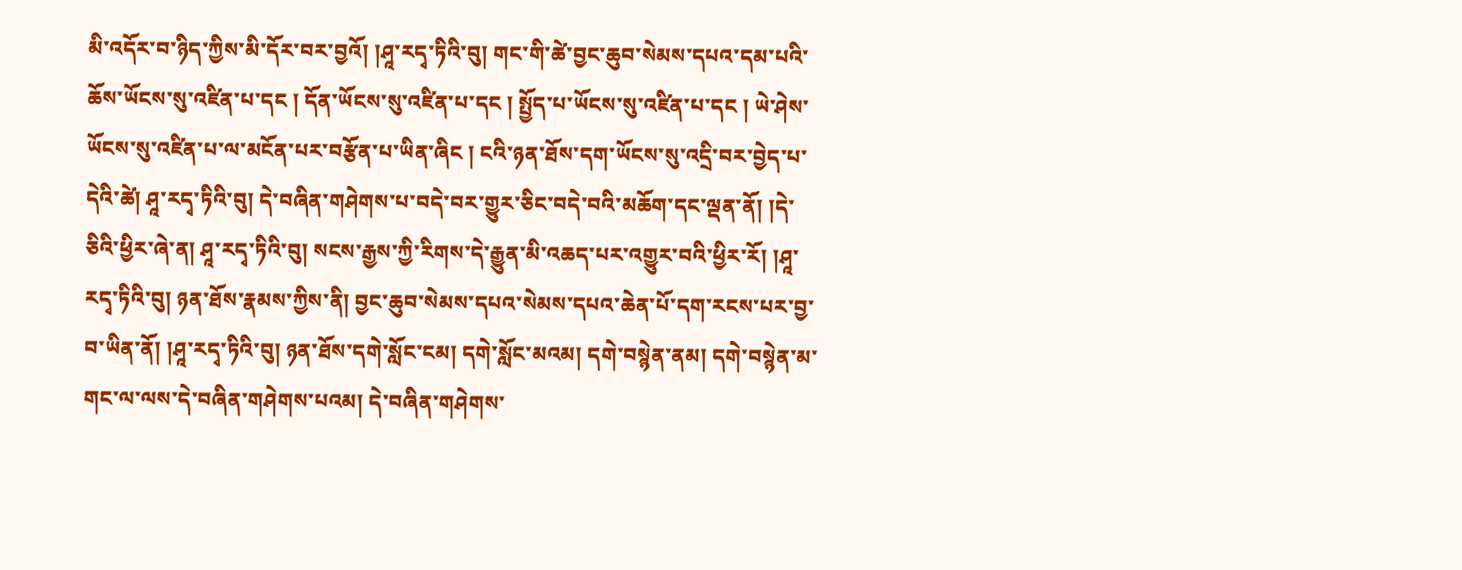མི་འདོར་བ་ཉིད་ཀྱིས་མི་དོར་བར་བྱའོ། །ཤཱ་རདྭ་ཏིའི་བུ། གང་གི་ཚེ་བྱང་ཆུབ་སེམས་དཔའ་དམ་པའི་ཆོས་ཡོངས་སུ་འཛིན་པ་དང ། དོན་ཡོངས་སུ་འཛིན་པ་དང ། སྤྱོད་པ་ཡོངས་སུ་འཛིན་པ་དང ། ཡེ་ཤེས་ཡོངས་སུ་འཛིན་པ་ལ་མངོན་པར་བརྩོན་པ་ཡིན་ཞིང ། ངའི་ཉན་ཐོས་དག་ཡོངས་སུ་འདྲི་བར་བྱེད་པ་དེའི་ཚེ། ཤཱ་རདྭ་ཏིའི་བུ། དེ་བཞིན་གཤེགས་པ་བདེ་བར་གྱུར་ཅིང་བདེ་བའི་མཆོག་དང་ལྡན་ནོ། །དེ་ཅིའི་ཕྱིར་ཞེ་ན། ཤཱ་རདྭ་ཏིའི་བུ། སངས་རྒྱས་ཀྱི་རིགས་དེ་རྒྱུན་མི་འཆད་པར་འགྱུར་བའི་ཕྱིར་རོ། །ཤཱ་རདྭ་ཏིའི་བུ། ཉན་ཐོས་རྣམས་ཀྱིས་ནི། བྱང་ཆུབ་སེམས་དཔའ་སེམས་དཔའ་ཆེན་པོ་དག་རངས་པར་བྱ་བ་ཡིན་ནོ། །ཤཱ་རདྭ་ཏིའི་བུ། ཉན་ཐོས་དགེ་སློང་ངམ། དགེ་སློང་མའམ། དགེ་བསྙེན་ནམ། དགེ་བསྙེན་མ་གང་ལ་ལས་དེ་བཞིན་གཤེགས་པའམ། དེ་བཞིན་གཤེགས་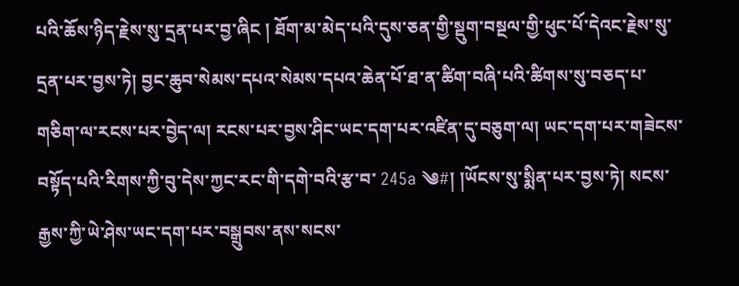པའི་ཆོས་ཉིད་རྗེས་སུ་དྲན་པར་བྱ་ཞིང ། ཐོག་མ་མེད་པའི་དུས་ཅན་གྱི་སྡུག་བསྔལ་གྱི་ཕུང་པོ་དེའང་རྗེས་སུ་དྲན་པར་བྱས་ཏེ། བྱང་ཆུབ་སེམས་དཔའ་སེམས་དཔའ་ཆེན་པོ་ཐ་ན་ཚིག་བཞི་པའི་ཚིགས་སུ་བཅད་པ་གཅིག་ལ་རངས་པར་བྱེད་ལ། རངས་པར་བྱས་ཤིང་ཡང་དག་པར་འཛིན་དུ་བཅུག་ལ། ཡང་དག་པར་གཟེངས་བསྟོད་པའི་རིགས་ཀྱི་བུ་དེས་ཀྱང་རང་གི་དགེ་བའི་རྩ་བ་ 245a ༄#། །ཡོངས་སུ་སྨིན་པར་བྱས་ཏེ། སངས་རྒྱས་ཀྱི་ཡེ་ཤེས་ཡང་དག་པར་བསྒྲུབས་ནས་སངས་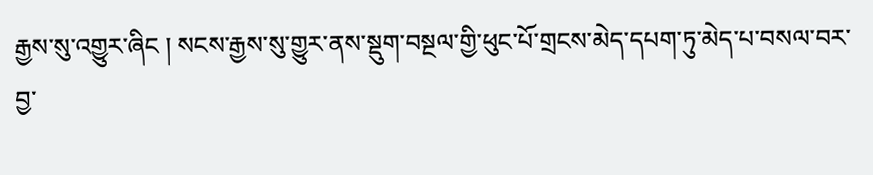རྒྱས་སུ་འགྱུར་ཞིང ། སངས་རྒྱས་སུ་གྱུར་ནས་སྡུག་བསྔལ་གྱི་ཕུང་པོ་གྲངས་མེད་དཔག་ཏུ་མེད་པ་བསལ་བར་བྱ་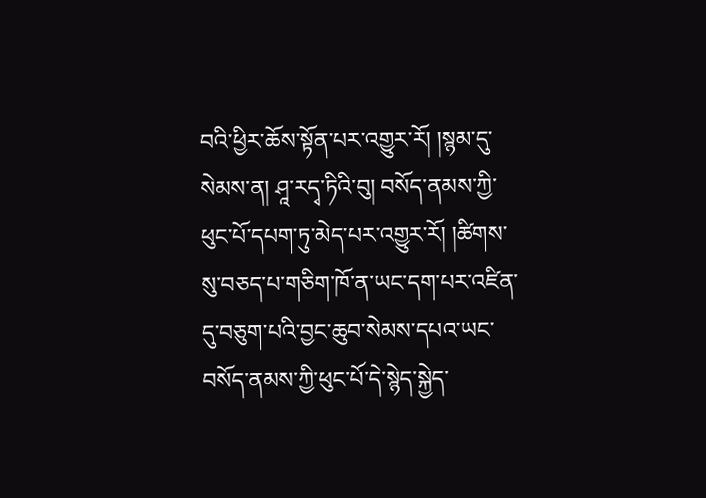བའི་ཕྱིར་ཆོས་སྟོན་པར་འགྱུར་རོ། །སྙམ་དུ་སེམས་ན། ཤཱ་རདྭ་ཏིའི་བུ། བསོད་ནམས་ཀྱི་ཕུང་པོ་དཔག་ཏུ་མེད་པར་འགྱུར་རོ། །ཚིགས་སུ་བཅད་པ་གཅིག་ཁོ་ན་ཡང་དག་པར་འཛིན་དུ་བཅུག་པའི་བྱང་ཆུབ་སེམས་དཔའ་ཡང་བསོད་ནམས་ཀྱི་ཕུང་པོ་དེ་སྙེད་སྐྱེད་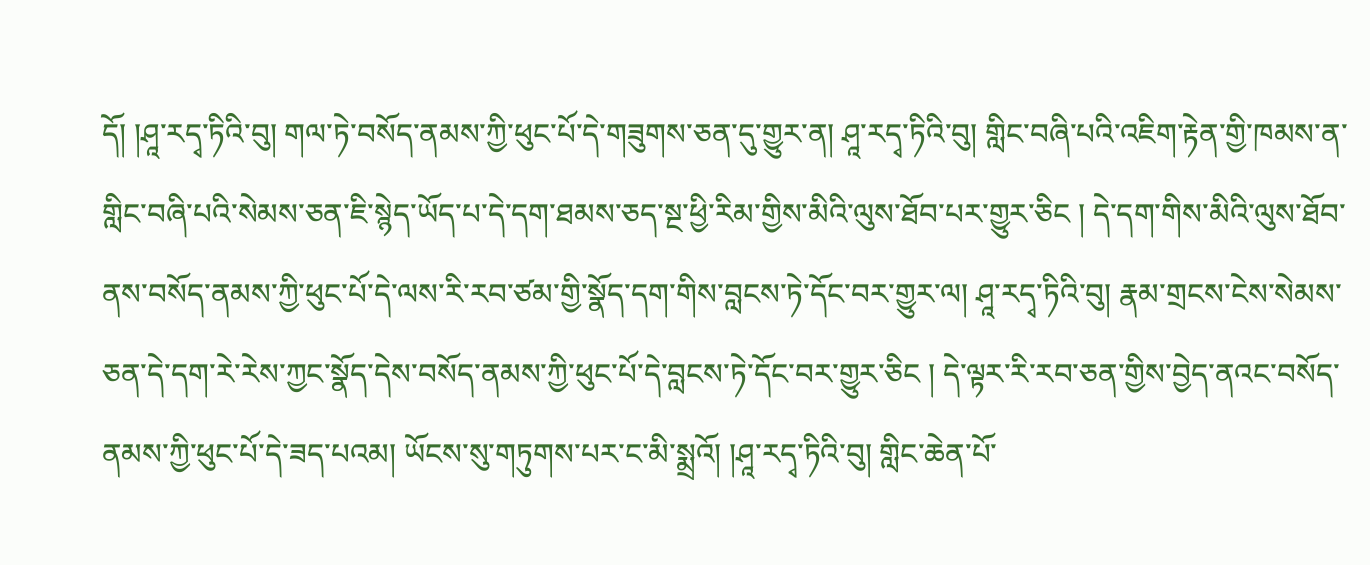དོ། །ཤཱ་རདྭ་ཏིའི་བུ། གལ་ཏེ་བསོད་ནམས་ཀྱི་ཕུང་པོ་དེ་གཟུགས་ཅན་དུ་གྱུར་ན། ཤཱ་རདྭ་ཏིའི་བུ། གླིང་བཞི་པའི་འཇིག་རྟེན་གྱི་ཁམས་ན་གླིང་བཞི་པའི་སེམས་ཅན་ཇི་སྙེད་ཡོད་པ་དེ་དག་ཐམས་ཅད་སྔ་ཕྱི་རིམ་གྱིས་མིའི་ལུས་ཐོབ་པར་གྱུར་ཅིང ། དེ་དག་གིས་མིའི་ལུས་ཐོབ་ནས་བསོད་ནམས་ཀྱི་ཕུང་པོ་དེ་ལས་རི་རབ་ཙམ་གྱི་སྣོད་དག་གིས་བླངས་ཏེ་དོང་བར་གྱུར་ལ། ཤཱ་རདྭ་ཏིའི་བུ། རྣམ་གྲངས་ངེས་སེམས་ཅན་དེ་དག་རེ་རེས་ཀྱང་སྣོད་དེས་བསོད་ནམས་ཀྱི་ཕུང་པོ་དེ་བླངས་ཏེ་དོང་བར་གྱུར་ཅིང ། དེ་ལྟར་རི་རབ་ཅན་གྱིས་བྱེད་ནའང་བསོད་ནམས་ཀྱི་ཕུང་པོ་དེ་ཟད་པའམ། ཡོངས་སུ་གཏུགས་པར་ང་མི་སྨྲའོ། །ཤཱ་རདྭ་ཏིའི་བུ། གླིང་ཆེན་པོ་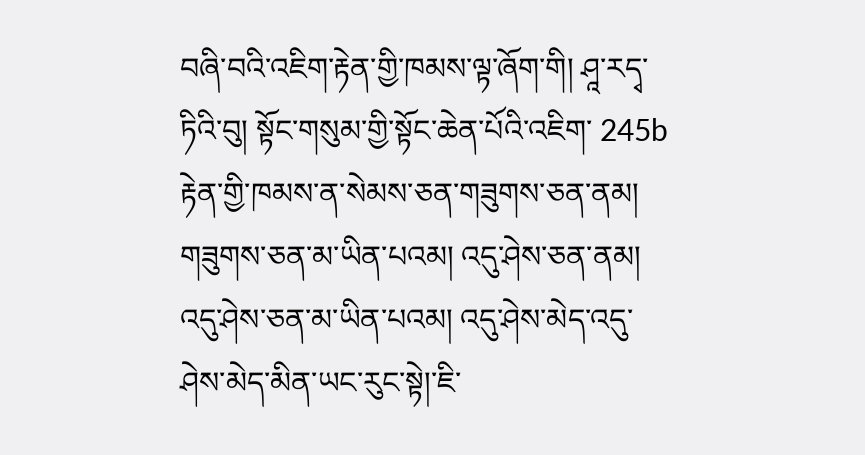བཞི་བའི་འཇིག་རྟེན་གྱི་ཁམས་ལྟ་ཞོག་གི། ཤཱ་རདྭ་ཏིའི་བུ། སྟོང་གསུམ་གྱི་སྟོང་ཆེན་པོའི་འཇིག་ 245b རྟེན་གྱི་ཁམས་ན་སེམས་ཅན་གཟུགས་ཅན་ནམ། གཟུགས་ཅན་མ་ཡིན་པའམ། འདུ་ཤེས་ཅན་ནམ། འདུ་ཤེས་ཅན་མ་ཡིན་པའམ། འདུ་ཤེས་མེད་འདུ་ཤེས་མེད་མིན་ཡང་རུང་སྟེ།་ཇི་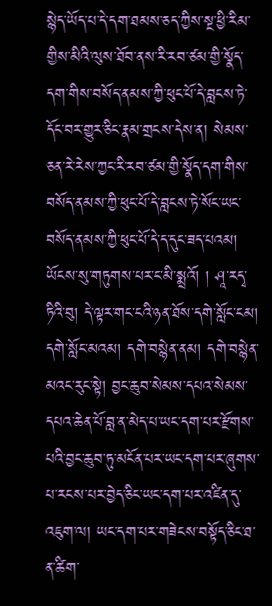སྙེད་ཡོད་པ་དེ་དག་ཐམས་ཅད་ཀྱིས་སྔ་ཕྱི་རིམ་གྱིས་མིའི་ལུས་ཐོབ་ནས་རི་རབ་ཙམ་གྱི་སྣོད་དག་གིས་བསོད་ནམས་ཀྱི་ཕུང་པོ་དེ་བླངས་ཏེ་དོང་བར་གྱུར་ཅིང་རྣམ་གྲངས་དེས་ན། སེམས་ཅན་རེ་རེས་ཀྱང་རི་རབ་ཙམ་གྱི་སྣོད་དག་གིས་བསོད་ནམས་ཀྱི་ཕུང་པོ་དེ་བླངས་ཏེ་སོང་ཡང་བསོད་ནམས་ཀྱི་ཕུང་པོ་དེ་ད་དུང་ཟད་པའམ། ཡོངས་སུ་གཏུགས་པར་ང་མི་སྨྲའོ། ། ཤཱ་རདྭ་ཏིའི་བུ། དེ་ལྟར་གང་ངའི་ཉན་ཐོས་དགེ་སློང་ངམ། དགེ་སློང་མའམ། དགེ་བསྙེན་ནམ། དགེ་བསྙེན་མའང་རུང་སྟེ། བྱང་ཆུབ་སེམས་དཔའ་སེམས་དཔའ་ཆེན་པོ་བླ་ན་མེད་པ་ཡང་དག་པར་རྫོགས་པའི་བྱང་ཆུབ་ཏུ་མངོན་པར་ཡང་དག་པར་ཞུགས་པ་རངས་པར་བྱེད་ཅིང་ཡང་དག་པར་འཛིན་དུ་འཇུག་ལ། ཡང་དག་པར་གཟེངས་བསྟོད་ཅིང་ཐ་ན་ཚིག་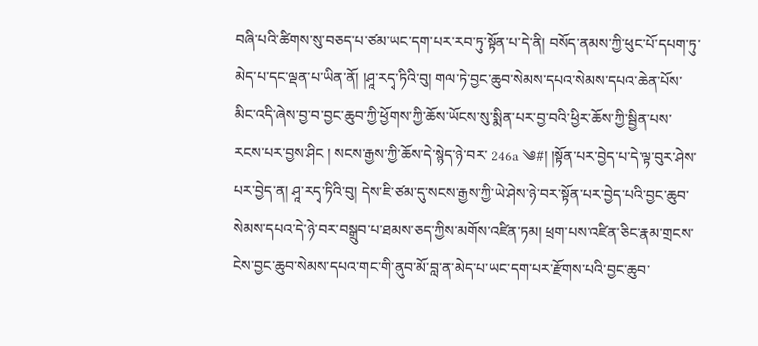བཞི་པའི་ཚིགས་སུ་བཅད་པ་ཙམ་ཡང་དག་པར་རབ་ཏུ་སྟོན་པ་དེ་ནི། བསོད་ནམས་ཀྱི་ཕུང་པོ་དཔག་ཏུ་མེད་པ་དང་ལྡན་པ་ཡིན་ནོ། །ཤཱ་རདྭ་ཏིའི་བུ། གལ་ཏེ་བྱང་ཆུབ་སེམས་དཔའ་སེམས་དཔའ་ཆེན་པོས་མིང་འདི་ཞེས་བྱ་བ་བྱང་ཆུབ་ཀྱི་ཕྱོགས་ཀྱི་ཆོས་ཡོངས་སུ་སྨིན་པར་བྱ་བའི་ཕྱིར་ཆོས་ཀྱི་སྦྱིན་པས་རངས་པར་བྱས་ཤིང ། སངས་རྒྱས་ཀྱི་ཆོས་དེ་སྙེད་ཉེ་བར་ 246a ༄#། །སྟོན་པར་བྱེད་པ་དེ་ལྟ་བུར་ཤེས་པར་བྱེད་ན། ཤཱ་རདྭ་ཏིའི་བུ། དེས་ཇི་ཙམ་དུ་སངས་རྒྱས་ཀྱི་ཡེ་ཤེས་ཉེ་བར་སྟོན་པར་བྱེད་པའི་བྱང་ཆུབ་སེམས་དཔའ་དེ་ཉེ་བར་བསྒྲུབ་པ་ཐམས་ཅད་ཀྱིས་མགོས་འཛིན་ཏམ། ཕྲག་པས་འཛིན་ཅིང་རྣམ་གྲངས་ངེས་བྱང་ཆུབ་སེམས་དཔའ་གང་གི་ནུབ་མོ་བླ་ན་མེད་པ་ཡང་དག་པར་རྫོགས་པའི་བྱང་ཆུབ་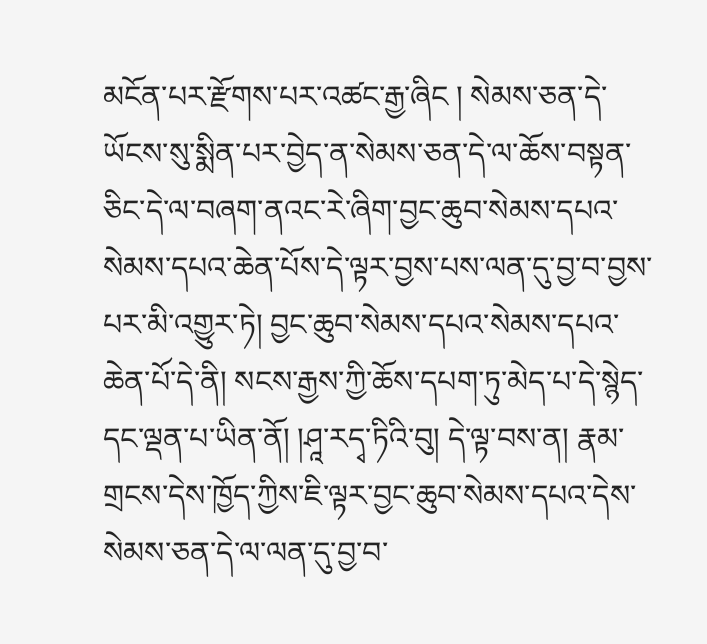མངོན་པར་རྫོགས་པར་འཚང་རྒྱ་ཞིང ། སེམས་ཅན་དེ་ཡོངས་སུ་སྨིན་པར་བྱེད་ན་སེམས་ཅན་དེ་ལ་ཆོས་བསྟན་ཅིང་དེ་ལ་བཞག་ནའང་རེ་ཞིག་བྱང་ཆུབ་སེམས་དཔའ་སེམས་དཔའ་ཆེན་པོས་དེ་ལྟར་བྱས་པས་ལན་དུ་བྱ་བ་བྱས་པར་མི་འགྱུར་ཏེ། བྱང་ཆུབ་སེམས་དཔའ་སེམས་དཔའ་ཆེན་པོ་དེ་ནི། སངས་རྒྱས་ཀྱི་ཆོས་དཔག་ཏུ་མེད་པ་དེ་སྙེད་དང་ལྡན་པ་ཡིན་ནོ། །ཤཱ་རདྭ་ཏིའི་བུ། དེ་ལྟ་བས་ན། རྣམ་གྲངས་དེས་ཁྱོད་ཀྱིས་ཇི་ལྟར་བྱང་ཆུབ་སེམས་དཔའ་དེས་སེམས་ཅན་དེ་ལ་ལན་དུ་བྱ་བ་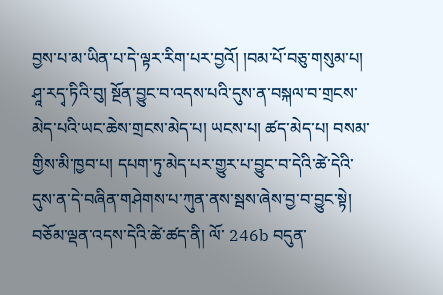བྱས་པ་མ་ཡིན་པ་དེ་ལྟར་རིག་པར་བྱའོ། །བམ་པོ་བཅུ་གསུམ་པ། ཤཱ་རདྭ་ཏིའི་བུ། སྔོན་བྱུང་བ་འདས་པའི་དུས་ན་བསྐལ་བ་གྲངས་མེད་པའི་ཡང་ཆེས་གྲངས་མེད་པ། ཡངས་པ། ཚད་མེད་པ། བསམ་གྱིས་མི་ཁྱབ་པ། དཔག་ཏུ་མེད་པར་གྱུར་པ་བྱུང་བ་དེའི་ཚེ་དེའི་དུས་ན་དེ་བཞིན་གཤེགས་པ་ཀུན་ནས་སྦས་ཞེས་བྱ་བ་བྱུང་སྟེ། བཅོམ་ལྡན་འདས་དེའི་ཚེ་ཚད་ནི། ལོ་ 246b བདུན་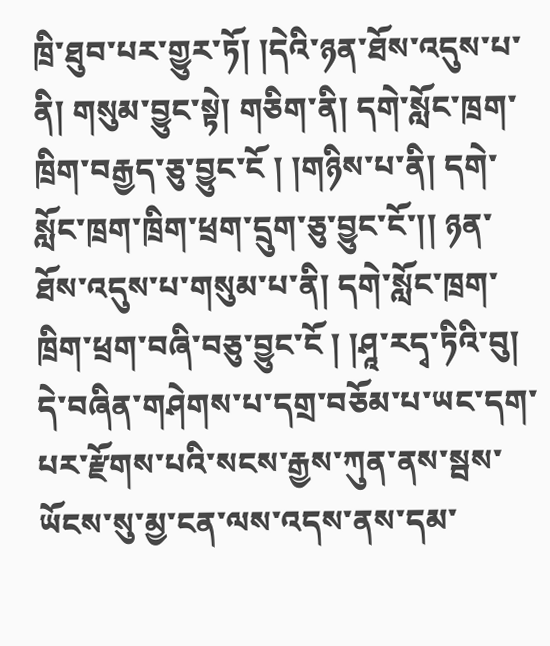ཁྲི་ཐུབ་པར་གྱུར་ཏོ། །དེའི་ཉན་ཐོས་འདུས་པ་ནི། གསུམ་བྱུང་སྟེ། གཅིག་ནི། དགེ་སློང་ཁྲག་ཁྲིག་བརྒྱད་ཅུ་བྱུང་ངོ ། །གཉིས་པ་ནི། དགེ་སློང་ཁྲག་ཁྲིག་ཕྲག་དྲུག་ཅུ་བྱུང་ངོ་།། ཉན་ཐོས་འདུས་པ་གསུམ་པ་ནི། དགེ་སློང་ཁྲག་ཁྲིག་ཕྲག་བཞི་བཅུ་བྱུང་ངོ ། །ཤཱ་རདྭ་ཏིའི་བུ། དེ་བཞིན་གཤེགས་པ་དགྲ་བཅོམ་པ་ཡང་དག་པར་རྫོགས་པའི་སངས་རྒྱས་ཀུན་ནས་སྦས་ཡོངས་སུ་མྱ་ངན་ལས་འདས་ནས་དམ་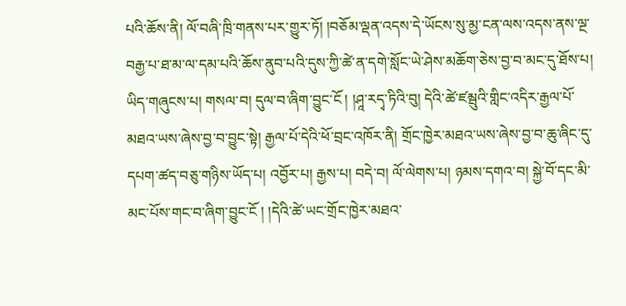པའི་ཆོས་ནི། ལོ་བཞི་ཁྲི་གནས་པར་གྱུར་ཏོ། །བཅོམ་ལྡན་འདས་དེ་ཡོངས་སུ་མྱ་ངན་ལས་འདས་ནས་ལྔ་བརྒྱ་པ་ཐ་མ་ལ་དམ་པའི་ཆོས་ནུབ་པའི་དུས་ཀྱི་ཚེ་ན་དགེ་སློང་ཡེ་ཤེས་མཆོག་ཅེས་བྱ་བ་མང་དུ་ཐོས་པ། ཡིད་གཞུངས་པ། གསལ་བ། དུལ་བ་ཞིག་བྱུང་ངོ ། །ཤཱ་རདྭ་ཏིའི་བུ། དེའི་ཚེ་ཛམྦུའི་གླིང་འདིར་རྒྱལ་པོ་མཐའ་ཡས་ཞེས་བྱ་བ་བྱུང་སྟེ། རྒྱལ་པོ་དེའི་ཕོ་བྲང་འཁོར་ནི། གྲོང་ཁྱེར་མཐའ་ཡས་ཞེས་བྱ་བ་ཆུ་ཞིང་དུ་དཔག་ཚད་བཅུ་གཉིས་ཡོད་པ། འབྱོར་པ། རྒྱས་པ། བདེ་བ། ལོ་ལེགས་པ། ཉམས་དགའ་བ། སྐྱེ་བོ་དང་མི་མང་པོས་གང་བ་ཞིག་བྱུང་ངོ ། །དེའི་ཚེ་ཡང་གྲོང་ཁྱེར་མཐའ་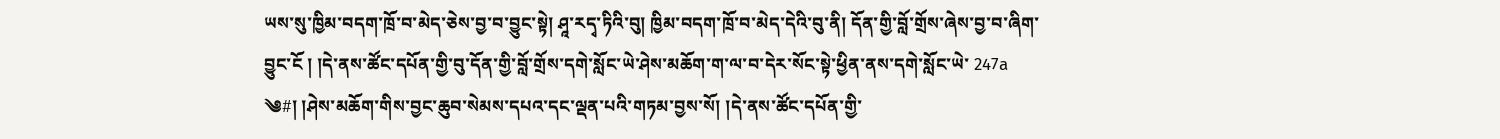ཡས་སུ་ཁྱིམ་བདག་ཁྲོ་བ་མེད་ཅེས་བྱ་བ་བྱུང་སྟེ། ཤཱ་རདྭ་ཏིའི་བུ། ཁྱིམ་བདག་ཁྲོ་བ་མེད་དེའི་བུ་ནི། དོན་གྱི་བློ་གྲོས་ཞེས་བྱ་བ་ཞིག་བྱུང་ངོ ། །དེ་ནས་ཚོང་དཔོན་གྱི་བུ་དོན་གྱི་བློ་གྲོས་དགེ་སློང་ཡེ་ཤེས་མཆོག་ག་ལ་བ་དེར་སོང་སྟེ་ཕྱིན་ནས་དགེ་སློང་ཡེ་ 247a ༄#། །ཤེས་མཆོག་གིས་བྱང་ཆུབ་སེམས་དཔའ་དང་ལྡན་པའི་གཏམ་བྱས་སོ། །དེ་ནས་ཚོང་དཔོན་གྱི་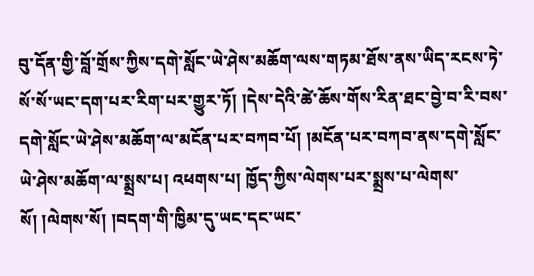བུ་དོན་གྱི་བློ་གྲོས་ཀྱིས་དགེ་སློང་ཡེ་ཤེས་མཆོག་ལས་གཏམ་ཐོས་ནས་ཡིད་རངས་ཏེ་སོ་སོ་ཡང་དག་པར་རིག་པར་གྱུར་ཏོ། །དེས་དེའི་ཚེ་ཆོས་གོས་རིན་ཐང་བྱེ་བ་རི་བས་དགེ་སློང་ཡེ་ཤེས་མཆོག་ལ་མངོན་པར་བཀབ་པོ། །མངོན་པར་བཀབ་ནས་དགེ་སློང་ཡེ་ཤེས་མཆོག་ལ་སྨྲས་པ། འཕགས་པ། ཁྱོད་ཀྱིས་ལེགས་པར་སྨྲས་པ་ལེགས་སོ། །ལེགས་སོ། །བདག་གི་ཁྱིམ་དུ་ཡང་དང་ཡང་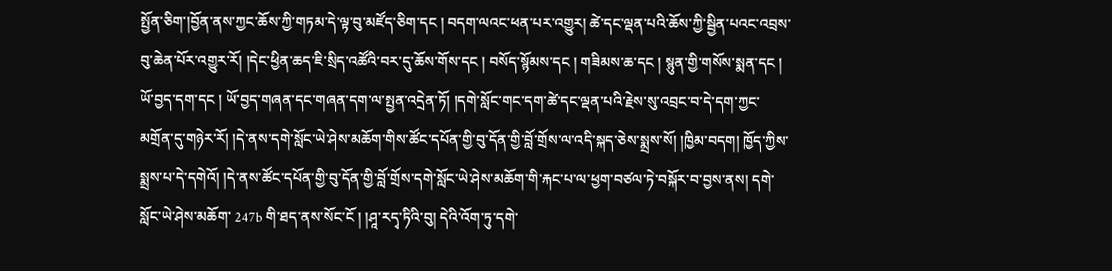སྤྱོན་ཅིག་།བྱོན་ནས་ཀྱང་ཆོས་ཀྱི་གཏམ་དེ་ལྟ་བུ་མཛོད་ཅིག་དང ། བདག་ལའང་ཕན་པར་འགྱུར། ཚེ་དང་ལྡན་པའི་ཆོས་ཀྱི་སྦྱིན་པའང་འབྲས་བུ་ཆེན་པོར་འགྱུར་རོ། །དེང་ཕྱིན་ཆད་ཇི་སྲིད་འཚོའི་བར་དུ་ཆོས་གོས་དང ། བསོད་སྙོམས་དང ། གཟིམས་ཆ་དང ། སྙུན་གྱི་གསོས་སྨན་དང ། ཡོ་བྱད་དག་དང ། ཡོ་བྱད་གཞན་དང་གཞན་དག་ལ་སྤྱན་འདྲེན་ཏོ། །དགེ་སློང་གང་དག་ཚེ་དང་ལྡན་པའི་རྗེས་སུ་འབྲང་བ་དེ་དག་ཀྱང་མགྲོན་དུ་གཉེར་རོ། །དེ་ནས་དགེ་སློང་ཡེ་ཤེས་མཆོག་གིས་ཚོང་དཔོན་གྱི་བུ་དོན་གྱི་བློ་གྲོས་ལ་འདི་སྐད་ཅེས་སྨྲས་སོ། །ཁྱིམ་བདག། ཁྱོད་ཀྱིས་སྨྲས་པ་དེ་དགེའོ། །དེ་ནས་ཚོང་དཔོན་གྱི་བུ་དོན་གྱི་བློ་གྲོས་དགེ་སློང་ཡེ་ཤེས་མཆོག་གི་རྐང་པ་ལ་ཕྱག་བཙལ་ཏེ་བསྐོར་བ་བྱས་ནས། དགེ་སློང་ཡེ་ཤེས་མཆོག་ 247b གི་ཐད་ནས་སོང་ངོ ། །ཤཱ་རདྭ་ཏིའི་བུ། དེའི་འོག་ཏུ་དགེ་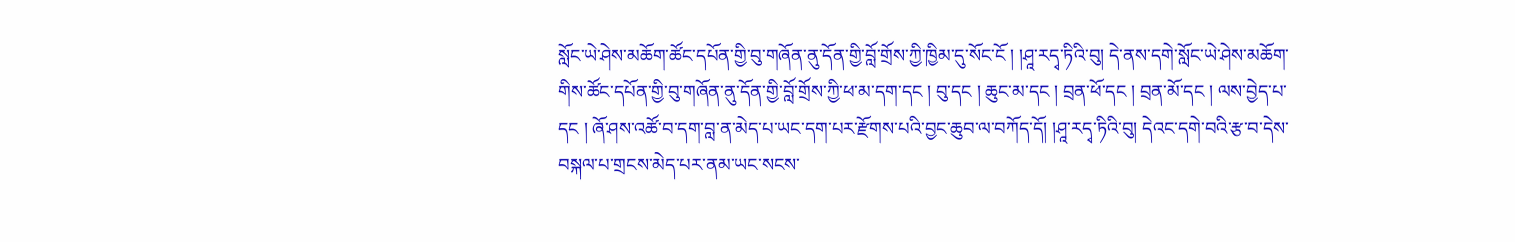སློང་ཡེ་ཤེས་མཆོག་ཚོང་དཔོན་གྱི་བུ་གཞོན་ནུ་དོན་གྱི་བློ་གྲོས་ཀྱི་ཁྱིམ་དུ་སོང་ངོ ། །ཤཱ་རདྭ་ཏིའི་བུ། དེ་ནས་དགེ་སློང་ཡེ་ཤེས་མཆོག་གིས་ཚོང་དཔོན་གྱི་བུ་གཞོན་ནུ་དོན་གྱི་བློ་གྲོས་ཀྱི་ཕ་མ་དག་དང ། བུ་དང ། ཆུང་མ་དང ། བྲན་ཕོ་དང ། བྲན་མོ་དང ། ལས་བྱེད་པ་དང ། ཞོ་ཤས་འཚོ་བ་དག་བླ་ན་མེད་པ་ཡང་དག་པར་རྫོགས་པའི་བྱང་ཆུབ་ལ་བཀོད་དོ། །ཤཱ་རདྭ་ཏིའི་བུ། དེའང་དགེ་བའི་རྩ་བ་དེས་བསྐལ་པ་གྲངས་མེད་པར་ནམ་ཡང་སངས་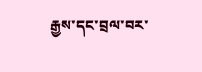རྒྱས་དང་བྲལ་བར་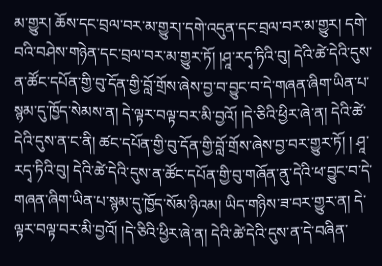མ་གྱུར། ཆོས་དང་བྲལ་བར་མ་གྱུར།་དགེ་འདུན་དང་བྲལ་བར་མ་གྱུར། དགེ་བའི་བཤེས་གཉེན་དང་བྲལ་བར་མ་གྱུར་ཏོ། །ཤཱ་རདྭ་ཏིའི་བུ། དེའི་ཚེ་དེའི་དུས་ན་ཚོང་དཔོན་གྱི་བུ་དོན་གྱི་བློ་གྲོས་ཞེས་བྱ་བ་བྱུང་བ་དེ་གཞན་ཞིག་ཡིན་པ་སྙམ་དུ་ཁྱོད་སེམས་ན། དེ་ལྟར་བལྟ་བར་མི་བྱའོ། །དེ་ཅིའི་ཕྱིར་ཞེ་ན། དེའི་ཚེ་དེའི་དུས་ན་ང་ནི། ཚང་དཔོན་གྱི་བུ་དོན་གྱི་བློ་གྲོས་ཞེས་བྱ་བར་གྱུར་ཏོ། ། ཤཱ་རདྭ་ཏིའི་བུ། དེའི་ཚེ་དེའི་དུས་ན་ཚོང་དཔོན་གྱི་བུ་གཞོན་ནུ་དེའི་ཕ་བྱུང་བ་དེ་གཞན་ཞིག་ཡིན་པ་སྙམ་དུ་ཁྱོད་སོམ་ཉིའམ། ཡིད་གཉིས་ཟ་བར་གྱུར་ན། དེ་ལྟར་བལྟ་བར་མི་བྱའོ། །དེ་ཅིའི་ཕྱིར་ཞེ་ན། དེའི་ཚེ་དེའི་དུས་ན་དེ་བཞིན་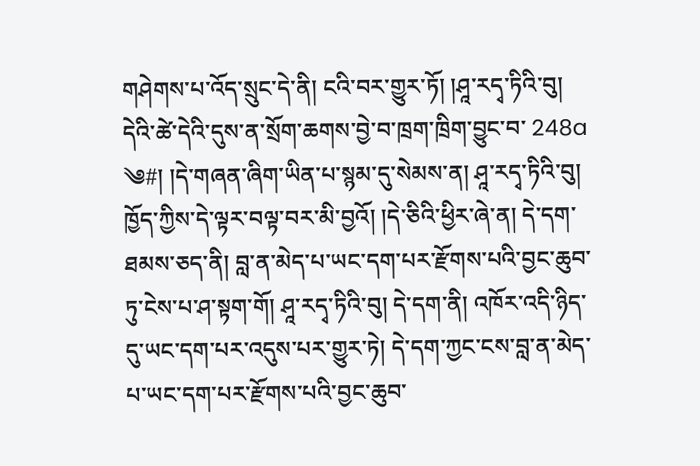གཤེགས་པ་འོད་སྲུང་དེ་ནི། ངའི་བར་གྱུར་ཏོ། །ཤཱ་རདྭ་ཏིའི་བུ། དེའི་ཚེ་དེའི་དུས་ན་སྲོག་ཆགས་བྱེ་བ་ཁྲག་ཁྲིག་བྱུང་བ་ 248a ༄#། །དེ་གཞན་ཞིག་ཡིན་པ་སྙམ་དུ་སེམས་ན། ཤཱ་རདྭ་ཏིའི་བུ། ཁྱོད་ཀྱིས་དེ་ལྟར་བལྟ་བར་མི་བྱའོ། །དེ་ཅིའི་ཕྱིར་ཞེ་ན། དེ་དག་ཐམས་ཅད་ནི། བླ་ན་མེད་པ་ཡང་དག་པར་རྫོགས་པའི་བྱང་ཆུབ་ཏུ་ངེས་པ་ཤ་སྟག་གོ། ཤཱ་རདྭ་ཏིའི་བུ། དེ་དག་ནི། འཁོར་འདི་ཉིད་དུ་ཡང་དག་པར་འདུས་པར་གྱུར་ཏེ། དེ་དག་ཀྱང་ངས་བླ་ན་མེད་པ་ཡང་དག་པར་རྫོགས་པའི་བྱང་ཆུབ་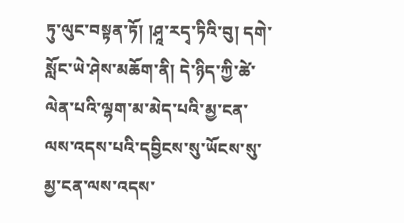ཏུ་ལུང་བསྟན་ཏོ། །ཤཱ་རདྭ་ཏིའི་བུ། དགེ་སློང་ཡེ་ཤེས་མཆོག་ནི། དེ་ཉིད་ཀྱི་ཚེ་ལེན་པའི་ལྷག་མ་མེད་པའི་མྱ་ངན་ལས་འདས་པའི་དབྱིངས་སུ་ཡོངས་སུ་མྱ་ངན་ལས་འདས་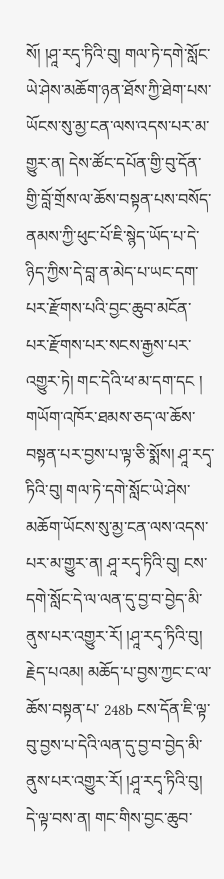སོ། །ཤཱ་རདྭ་ཏིའི་བུ། གལ་ཏེ་དགེ་སློང་ཡེ་ཤེས་མཆོག་ཉན་ཐོས་ཀྱི་ཐེག་པས་ཡོངས་སུ་མྱ་ངན་ལས་འདས་པར་མ་གྱུར་ན། དེས་ཚོང་དཔོན་གྱི་བུ་དོན་གྱི་བློ་གྲོས་ལ་ཆོས་བསྟན་པས་བསོད་ནམས་ཀྱི་ཕུང་པོ་ཇི་སྙེད་ཡོད་པ་དེ་ཉིད་ཀྱིས་དེ་བླ་ན་མེད་པ་ཡང་དག་པར་རྫོགས་པའི་བྱང་ཆུབ་མངོན་པར་རྫོགས་པར་སངས་རྒྱས་པར་འགྱུར་ཏེ། གང་དེའི་ཕ་མ་དག་དང ། གཡོག་འཁོར་ཐམས་ཅད་ལ་ཆོས་བསྟན་པར་བྱས་པ་ལྟ་ཅི་སྨོས། ཤཱ་རདྭ་ཏིའི་བུ། གལ་ཏེ་དགེ་སློང་ཡེ་ཤེས་མཆོག་ཡོངས་སུ་མྱ་ངན་ལས་འདས་པར་མ་གྱུར་ན། ཤཱ་རདྭ་ཏིའི་བུ། ངས་དགེ་སློང་དེ་ལ་ལན་དུ་བྱ་བ་བྱེད་མི་ནུས་པར་འགྱུར་རོ། །ཤཱ་རདྭ་ཏིའི་བུ། རྗེད་པའམ། མཆོད་པ་བྱས་ཀྱང་ང་ལ་ཆོས་བསྟན་པ་ 248b ངས་དོན་ཇི་ལྟ་བུ་བྱས་པ་དེའི་ལན་དུ་བྱ་བ་བྱེད་མི་ནུས་པར་འགྱུར་རོ། །ཤཱ་རདྭ་ཏིའི་བུ། དེ་ལྟ་བས་ན། གང་གིས་བྱང་ཆུབ་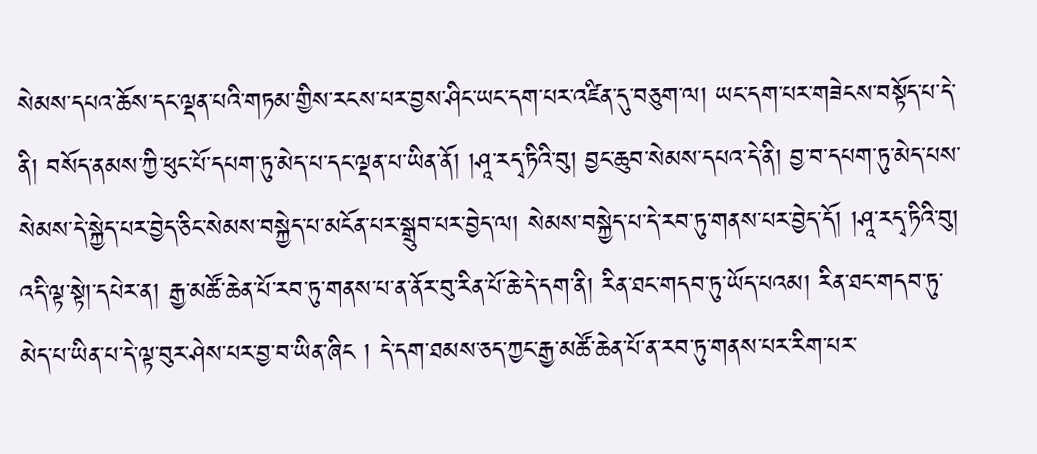སེམས་དཔའ་ཆོས་དང་ལྡན་པའི་གཏམ་གྱིས་རངས་པར་བྱས་ཤིང་ཡང་དག་པར་འཛིན་དུ་བཅུག་ལ། ཡང་དག་པར་གཟེངས་བསྟོད་པ་དེ་ནི། བསོད་ནམས་ཀྱི་ཕུང་པོ་དཔག་ཏུ་མེད་པ་དང་ལྡན་པ་ཡིན་ནོ། །ཤཱ་རདྭ་ཏིའི་བུ། བྱང་ཆུབ་སེམས་དཔའ་དེ་ནི། བྱ་བ་དཔག་ཏུ་མེད་པས་སེམས་དེ་སྐྱེད་པར་བྱེད་ཅིང་སེམས་བསྐྱེད་པ་མངོན་པར་སྒྲུབ་པར་བྱེད་ལ། སེམས་བསྐྱེད་པ་དེ་རབ་ཏུ་གནས་པར་བྱེད་དོ། །ཤཱ་རདྭ་ཏིའི་བུ། འདི་ལྟ་སྟེ།་དཔེར་ན། རྒྱ་མཚོ་ཆེན་པོ་རབ་ཏུ་གནས་པ་ན་ནོར་བུ་རིན་པོ་ཆེ་དེ་དག་ནི། རིན་ཐང་གདབ་ཏུ་ཡོད་པའམ། རིན་ཐང་གདབ་ཏུ་མེད་པ་ཡིན་པ་དེ་ལྟ་བུར་ཤེས་པར་བྱ་བ་ཡིན་ཞིང ། དེ་དག་ཐམས་ཅད་ཀྱང་རྒྱ་མཚོ་ཆེན་པོ་ན་རབ་ཏུ་གནས་པར་རིག་པར་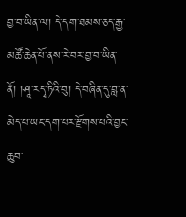བྱ་བ་ཡིན་ལ། དེ་དག་ཐམས་ཅད་རྒྱ་མཚོ་ཆེན་པོ་ནས་རེ་བར་བྱ་བ་ཡིན་ནོ། །ཤཱ་རདྭ་ཏིའི་བུ། དེ་བཞིན་དུ་བླ་ན་མེད་པ་ཡང་དག་པར་རྫོགས་པའི་བྱང་ཆུབ་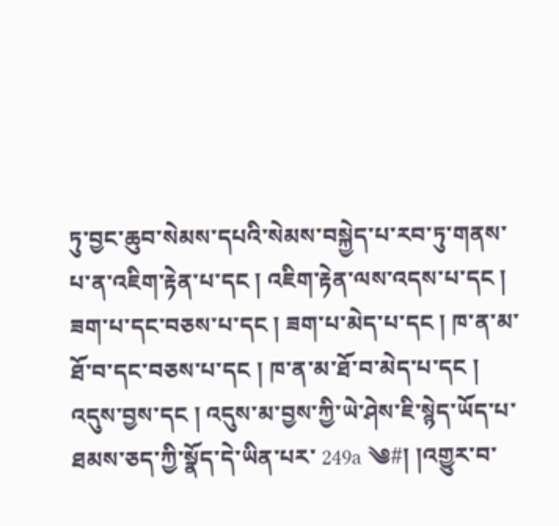ཏུ་བྱང་ཆུབ་སེམས་དཔའི་སེམས་བསྐྱེད་པ་རབ་ཏུ་གནས་པ་ན་འཇིག་རྟེན་པ་དང ། འཇིག་རྟེན་ལས་འདས་པ་དང ། ཟག་པ་དང་བཅས་པ་དང ། ཟག་པ་མེད་པ་དང ། ཁ་ན་མ་ཐོ་བ་དང་བཅས་པ་དང ། ཁ་ན་མ་ཐོ་བ་མེད་པ་དང ། འདུས་བྱས་དང ། འདུས་མ་བྱས་ཀྱི་ཡེ་ཤེས་ཇི་སྙེད་ཡོད་པ་ཐམས་ཅད་ཀྱི་སྣོད་དེ་ཡིན་པར་ 249a ༄#། །འགྱུར་བ་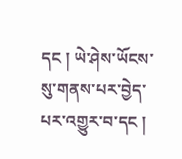དང ། ཡེ་ཤེས་ཡོངས་སུ་གནས་པར་བྱེད་པར་འགྱུར་བ་དང །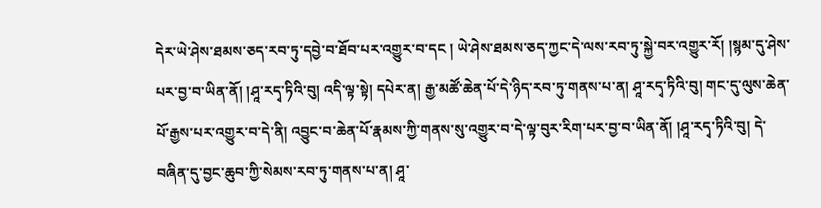དེར་ཡེ་ཤེས་ཐམས་ཅད་རབ་ཏུ་དབྱེ་བ་ཐོབ་པར་འགྱུར་བ་དང ། ཡེ་ཤེས་ཐམས་ཅད་ཀྱང་དེ་ལས་རབ་ཏུ་སྐྱེ་བར་འགྱུར་རོ། །སྙམ་དུ་ཤེས་པར་བྱ་བ་ཡིན་ནོ། །ཤཱ་རདྭ་ཏིའི་བུ། འདི་ལྟ་སྟེ། དཔེར་ན། རྒྱ་མཚོ་ཆེན་པོ་དེ་ཉིད་རབ་ཏུ་གནས་པ་ན། ཤཱ་རདྭ་ཏིའི་བུ། གང་དུ་ལུས་ཆེན་པོ་རྒྱས་པར་འགྱུར་བ་དེ་ནི། འབྱུང་བ་ཆེན་པོ་རྣམས་ཀྱི་གནས་སུ་འགྱུར་བ་དེ་ལྟ་བུར་རིག་པར་བྱ་བ་ཡིན་ནོ། །ཤཱ་རདྭ་ཏིའི་བུ། དེ་བཞིན་དུ་བྱང་ཆུབ་ཀྱི་སེམས་རབ་ཏུ་གནས་པ་ན། ཤཱ་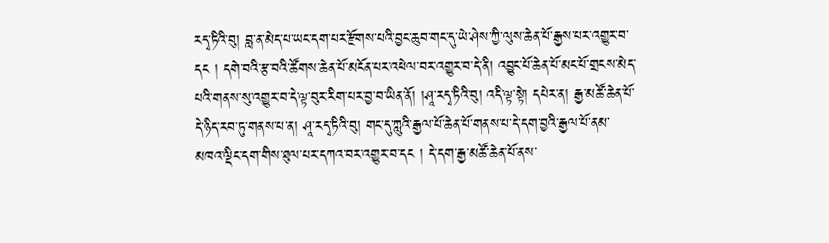རདྭ་ཏིའི་བུ། བླ་ན་མེད་པ་ཡང་དག་པར་རྫོགས་པའི་བྱང་ཆུབ་གང་དུ་ཡེ་ཤེས་ཀྱི་ལུས་ཆེན་པོ་རྒྱས་པར་འགྱུར་བ་དང ། དགེ་བའི་རྩ་བའི་ཚོགས་ཆེན་པོ་མངོན་པར་འཕེལ་བར་འགྱུར་བ་དེ་ནི། འབྱུང་པོ་ཆེན་པོ་མང་པོ་གྲངས་མེད་པའི་གནས་སུ་འགྱུར་བ་དེ་ལྟ་བུར་རིག་པར་བྱ་བ་ཡིན་ནོ། །ཤཱ་རདྭ་ཏིའི་བུ། འདི་ལྟ་སྟེ། དཔེར་ན། རྒྱ་མཚོ་ཆེན་པོ་དེ་ཉིད་རབ་ཏུ་གནས་པ་ན། ཤཱ་རདྭ་ཏིའི་བུ། གང་དུ་ཀླུའི་རྒྱལ་པོ་ཆེན་པོ་གནས་པ་དེ་དག་བྱའི་རྒྱལ་པོ་ནམ་མཁའ་ལྡིང་དག་གིས་ཐུལ་པར་དཀའ་བར་འགྱུར་བ་དང ། དེ་དག་རྒྱ་མཚོ་ཆེན་པོ་ནས་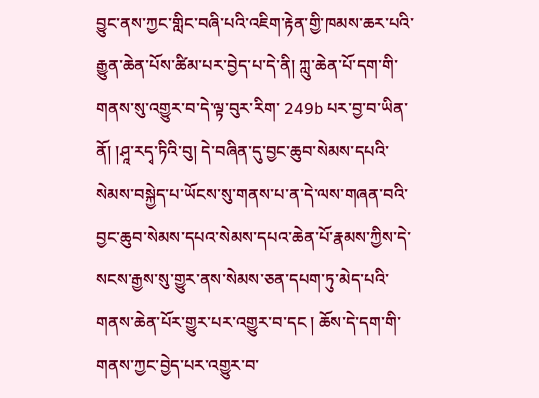བྱུང་ནས་ཀྱང་གླིང་བཞི་པའི་འཇིག་རྟེན་གྱི་ཁམས་ཆར་པའི་རྒྱུན་ཆེན་པོས་ཚིམ་པར་བྱེད་པ་དེ་ནི། ཀླུ་ཆེན་པོ་དག་གི་གནས་སུ་འགྱུར་བ་དེ་ལྟ་བུར་རིག་ 249b པར་བྱ་བ་ཡིན་ནོ། །ཤཱ་རདྭ་ཏིའི་བུ། དེ་བཞིན་དུ་བྱང་ཆུབ་སེམས་དཔའི་སེམས་བསྐྱེད་པ་ཡོངས་སུ་གནས་པ་ན་དེ་ལས་གཞན་བའི་བྱང་ཆུབ་སེམས་དཔའ་སེམས་དཔའ་ཆེན་པོ་རྣམས་ཀྱིས་དེ་སངས་རྒྱས་སུ་གྱུར་ནས་སེམས་ཅན་དཔག་ཏུ་མེད་པའི་གནས་ཆེན་པོར་གྱུར་པར་འགྱུར་བ་དང ། ཆོས་དེ་དག་གི་གནས་ཀྱང་བྱེད་པར་འགྱུར་བ་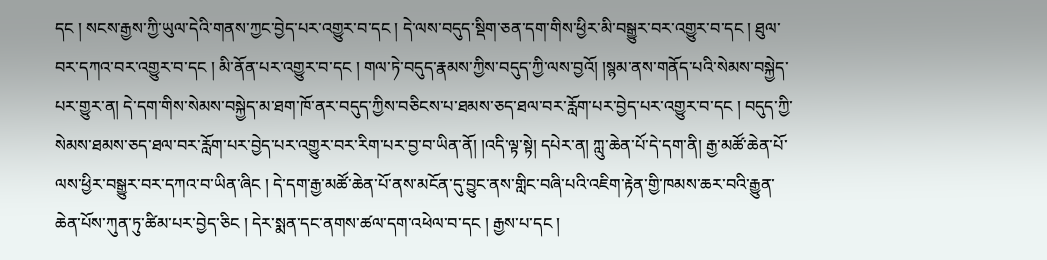དང ། སངས་རྒྱས་ཀྱི་ཡུལ་དེའི་གནས་ཀྱང་བྱེད་པར་འགྱུར་བ་དང ། དེ་ལས་བདུད་སྡིག་ཅན་དག་གིས་ཕྱིར་མི་བསྒྱུར་བར་འགྱུར་བ་དང ། ཐུལ་བར་དཀའ་བར་འགྱུར་བ་དང ། མི་ནོན་པར་འགྱུར་བ་དང ། གལ་ཏེ་བདུད་རྣམས་ཀྱིས་བདུད་ཀྱི་ལས་བྱའོ། །སྙམ་ནས་གནོད་པའི་སེམས་བསྐྱེད་པར་གྱུར་ན། དེ་དག་གིས་སེམས་བསྐྱེད་མ་ཐག་ཁོ་ནར་བདུད་ཀྱིས་བཅིངས་པ་ཐམས་ཅད་ཐལ་བར་རློག་པར་བྱེད་པར་འགྱུར་བ་དང ། བདུད་ཀྱི་སེམས་ཐམས་ཅད་ཐལ་བར་རློག་པར་བྱེད་པར་འགྱུར་བར་རིག་པར་བྱ་བ་ཡིན་ནོ། །འདི་ལྟ་སྟེ། དཔེར་ན། ཀླུ་ཆེན་པོ་དེ་དག་ནི། རྒྱ་མཚོ་ཆེན་པོ་ལས་ཕྱིར་བསྒྱུར་བར་དཀའ་བ་ཡིན་ཞིང ། དེ་དག་རྒྱ་མཚོ་ཆེན་པོ་ནས་མངོན་དུ་བྱུང་ནས་གླིང་བཞི་པའི་འཇིག་རྟེན་གྱི་ཁམས་ཆར་བའི་རྒྱུན་ཆེན་པོས་ཀུན་ཏུ་ཚིམ་པར་བྱེད་ཅིང ། དེར་སྨན་དང་ནགས་ཚལ་དག་འཕེལ་བ་དང ། རྒྱས་པ་དང །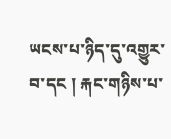ཡངས་པ་ཉིད་དུ་འགྱུར་བ་དང ། རྐང་གཉིས་པ་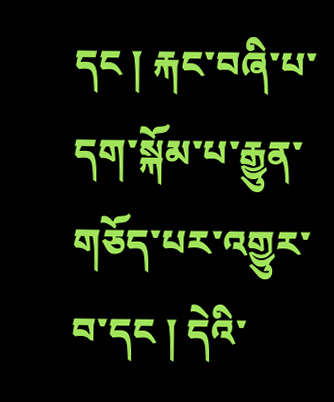དང ། རྐང་བཞི་པ་དག་སྐོམ་པ་རྒྱུན་གཅོད་པར་འགྱུར་བ་དང ། དེའི་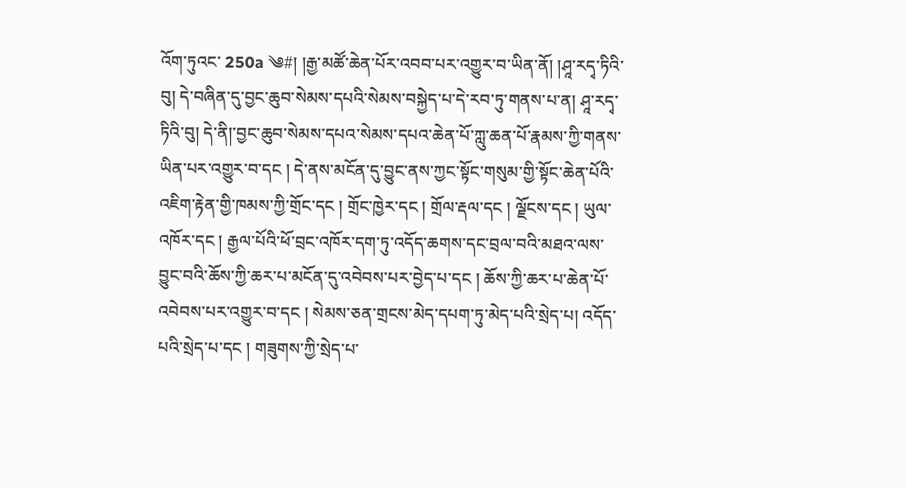འོག་ཏུའང་ 250a ༄#། །རྒྱ་མཚོ་ཆེན་པོར་འབབ་པར་འགྱུར་བ་ཡིན་ནོ། །ཤཱ་རདྭ་ཏིའི་བུ། དེ་བཞིན་དུ་བྱང་ཆུབ་སེམས་དཔའི་སེམས་བསྐྱེད་པ་དེ་རབ་ཏུ་གནས་པ་ན། ཤཱ་རདྭ་ཏིའི་བུ། དེ་ནི།་བྱང་ཆུབ་སེམས་དཔའ་སེམས་དཔའ་ཆེན་པོ་ཀླུ་ཆན་པོ་རྣམས་ཀྱི་གནས་ཡིན་པར་འགྱུར་བ་དང ། དེ་ནས་མངོན་དུ་བྱུང་ནས་ཀྱང་སྟོང་གསུམ་གྱི་སྟོང་ཆེན་པོའི་འཇིག་རྟེན་གྱི་ཁམས་ཀྱི་གྲོང་དང ། གྲོང་ཁྱེར་དང ། གྲོལ་རྡལ་དང ། ལྗོངས་དང ། ཡུལ་འཁོར་དང ། རྒྱལ་པོའི་ཕོ་བྲང་འཁོར་དག་ཏུ་འདོད་ཆགས་དང་བྲལ་བའི་མཐའ་ལས་བྱུང་བའི་ཆོས་ཀྱི་ཆར་པ་མངོན་དུ་འབེབས་པར་བྱེད་པ་དང ། ཆོས་ཀྱི་ཆར་པ་ཆེན་པོ་འབེབས་པར་འགྱུར་བ་དང ། སེམས་ཅན་གྲངས་མེད་དཔག་ཏུ་མེད་པའི་སྲེད་པ། འདོད་པའི་སྲེད་པ་དང ། གཟུགས་ཀྱི་སྲེད་པ་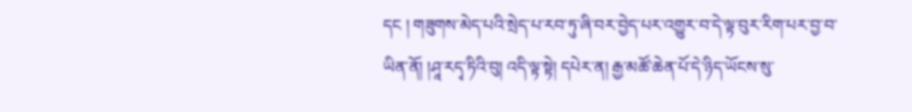དང ། གཟུགས་མེད་པའི་སྲེད་པ་རབ་ཏུ་ཞི་བར་བྱེད་པར་འགྱུར་བ་དེ་ལྟ་བུར་རིག་པར་བྱ་བ་ཡིན་ནོ། །ཤཱ་རདྭ་ཏིའི་བུ། འདི་ལྟ་སྟེ། དཔེར་ན། རྒྱ་མཚོ་ཆེན་པོ་དེ་ཉིད་ཡོངས་སུ་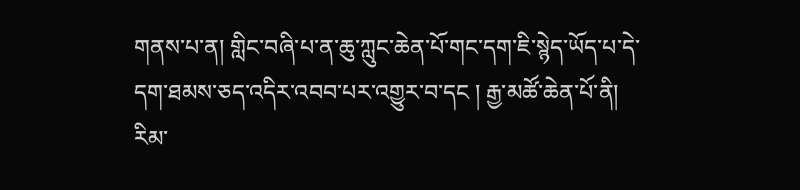གནས་པ་ན། གླིང་བཞི་པ་ན་ཆུ་ཀླུང་ཆེན་པོ་གང་དག་ཇི་སྙེད་ཡོད་པ་དེ་དག་ཐམས་ཅད་འདིར་འབབ་པར་འགྱུར་བ་དང ། རྒྱ་མཚོ་ཆེན་པོ་ནི། རིམ་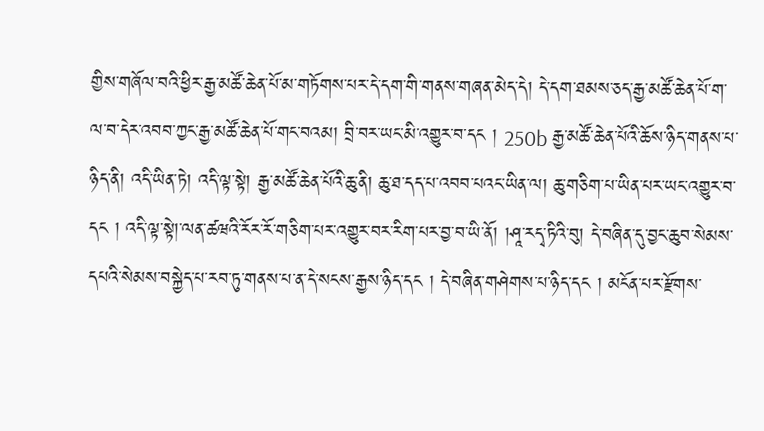གྱིས་གཞོལ་བའི་ཕྱིར་རྒྱ་མཚོ་ཆེན་པོ་མ་གཏོགས་པར་དེ་དག་གི་གནས་གཞན་མེད་དེ། དེ་དག་ཐམས་ཅད་རྒྱ་མཚོ་ཆེན་པོ་ག་ལ་བ་དེར་འབབ་ཀྱང་རྒྱ་མཚོ་ཆེན་པོ་གང་བའམ། བྲི་བར་ཡང་མི་འགྱུར་བ་དང ། 250b རྒྱ་མཚོ་ཆེན་པོའི་ཆོས་ཉིད་གནས་པ་ཉིད་ནི། འདི་ཡིན་ཏེ། འདི་ལྟ་སྟེ། རྒྱ་མཚོ་ཆེན་པོའི་ཆུ་ནི། ཆུ་ཐ་དད་པ་འབབ་པའང་ཡིན་ལ། ཆུ་གཅིག་པ་ཡིན་པར་ཡང་འགྱུར་བ་དང ། འདི་ལྟ་སྟེ།་ལན་ཚཝའི་རོར་རོ་གཅིག་པར་འགྱུར་བར་རིག་པར་བྱ་བ་ཡི་ནོ། །ཤཱ་རདྭ་ཏིའི་བུ། དེ་བཞིན་དུ་བྱང་ཆུབ་སེམས་དཔའི་སེམས་བསྐྱེད་པ་རབ་ཏུ་གནས་པ་ན་དེ་སངས་རྒྱས་ཉིད་དང ། དེ་བཞིན་གཤེགས་པ་ཉིད་དང ། མངོན་པར་རྫོགས་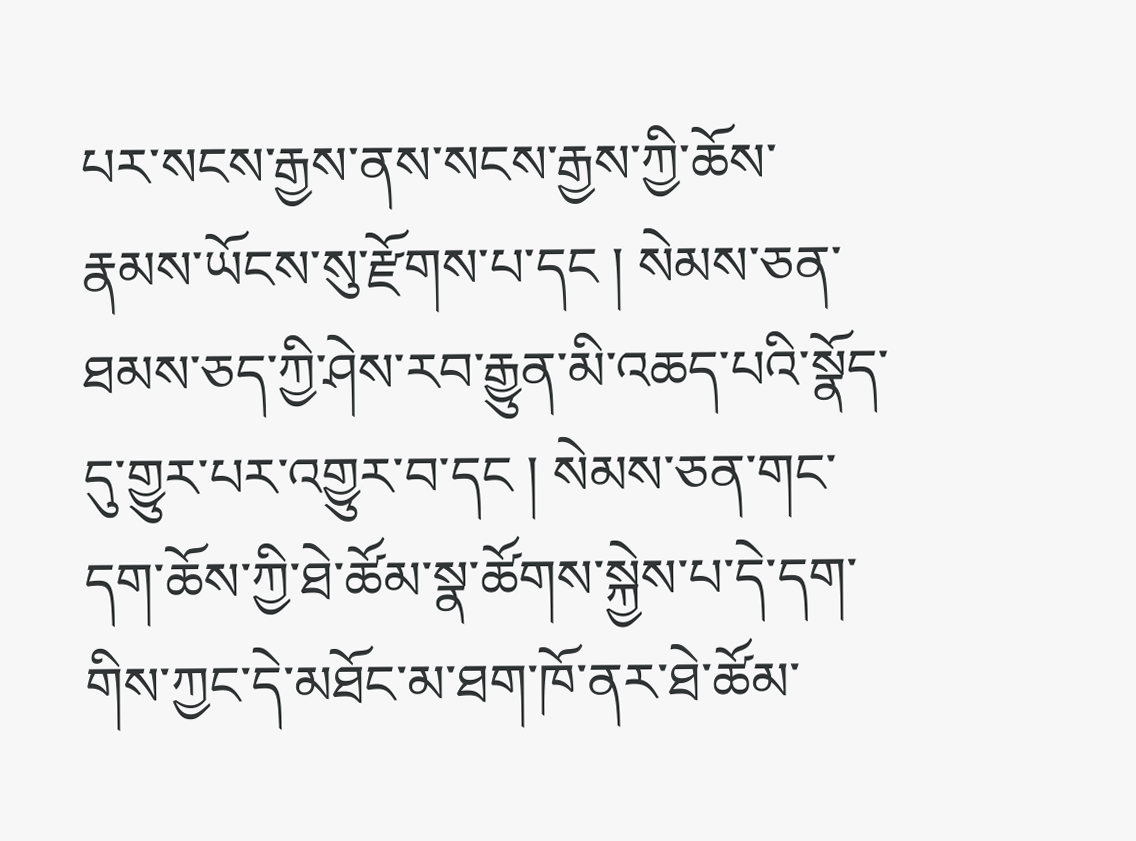པར་སངས་རྒྱས་ནས་སངས་རྒྱས་ཀྱི་ཆོས་རྣམས་ཡོངས་སུ་རྫོགས་པ་དང ། སེམས་ཅན་ཐམས་ཅད་ཀྱི་ཤེས་རབ་རྒྱུན་མི་འཆད་པའི་སྣོད་དུ་གྱུར་པར་འགྱུར་བ་དང ། སེམས་ཅན་གང་དག་ཆོས་ཀྱི་ཐེ་ཚོམ་སྣ་ཚོགས་སྐྱེས་པ་དེ་དག་གིས་ཀྱང་དེ་མཐོང་མ་ཐག་ཁོ་ནར་ཐེ་ཚོམ་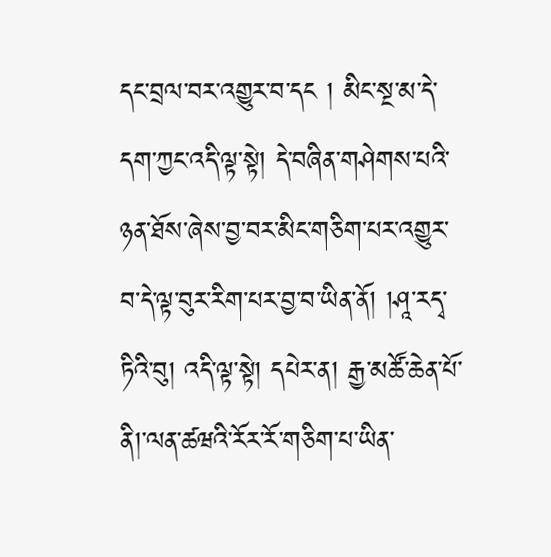དང་བྲལ་བར་འགྱུར་བ་དང ། མིང་སྔ་མ་དེ་དག་ཀྱང་འདི་ལྟ་སྟེ། དེ་བཞིན་གཤེགས་པའི་ཉན་ཐོས་ཞེས་བྱ་བར་མིང་གཅིག་པར་འགྱུར་བ་དེ་ལྟ་བུར་རིག་པར་བྱ་བ་ཡིན་ནོ། །ཤཱ་རདྭ་ཏིའི་བུ། འདི་ལྟ་སྟེ། དཔེར་ན། རྒྱ་མཚོ་ཆེན་པོ་ནི།་ལན་ཚཝའི་རོར་རོ་གཅིག་པ་ཡིན་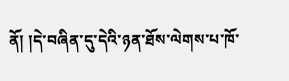ནོ། །དེ་བཞིན་དུ་དེའི་ཉན་ཐོས་ལེགས་པ་ཁོ་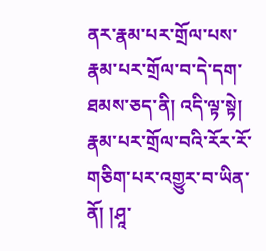ནར་རྣམ་པར་གྲོལ་པས་རྣམ་པར་གྲོལ་བ་དེ་དག་ཐམས་ཅད་ནི། འདི་ལྟ་སྟེ། རྣམ་པར་གྲོལ་བའི་རོར་རོ་གཅིག་པར་འགྱུར་བ་ཡིན་ནོ། །ཤཱ་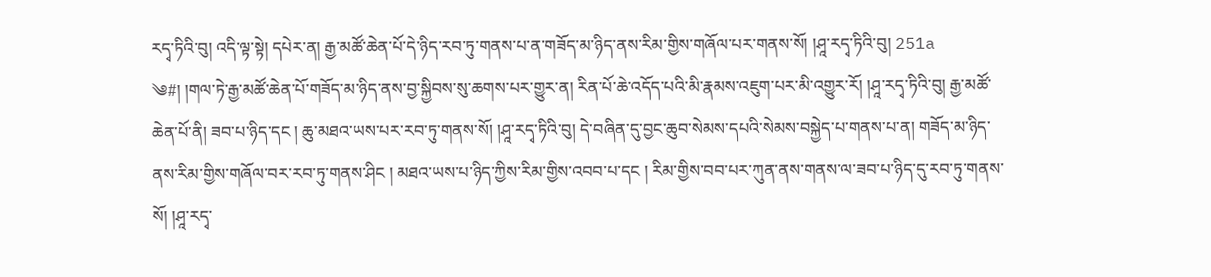རདྭ་ཏིའི་བུ། འདི་ལྟ་སྟེ། དཔེར་ན། རྒྱ་མཚོ་ཆེན་པོ་དེ་ཉིད་རབ་ཏུ་གནས་པ་ན་གཟོད་མ་ཉིད་ནས་རིམ་གྱིས་གཞོལ་པར་གནས་སོ། །ཤཱ་རདྭ་ཏིའི་བུ། 251a ༄#། །གལ་ཏེ་རྒྱ་མཚོ་ཆེན་པོ་གཟོད་མ་ཉིད་ནས་བྱ་སྐྱིབས་སུ་ཆགས་པར་གྱུར་ན། རིན་པོ་ཆེ་འདོད་པའི་མི་རྣམས་འཇུག་པར་མི་འགྱུར་རོ། །ཤཱ་རདྭ་ཏིའི་བུ། རྒྱ་མཚོ་ཆེན་པོ་ནི། ཟབ་པ་ཉིད་དང ། ཆུ་མཐའ་ཡས་པར་རབ་ཏུ་གནས་སོ། །ཤཱ་རདྭ་ཏིའི་བུ། དེ་བཞིན་དུ་བྱང་ཆུབ་སེམས་དཔའི་སེམས་བསྐྱེད་པ་གནས་པ་ན། གཟོད་མ་ཉིད་ནས་རིམ་གྱིས་གཞོལ་བར་རབ་ཏུ་གནས་ཤིང ། མཐའ་ཡས་པ་ཉིད་ཀྱིས་རིམ་གྱིས་འབབ་པ་དང ། རིམ་གྱིས་བབ་པར་ཀུན་ནས་གནས་ལ་ཟབ་པ་ཉིད་དུ་རབ་ཏུ་གནས་སོ། །ཤཱ་རདྭ་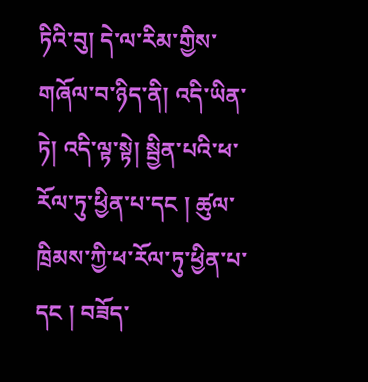ཏིའི་བུ། དེ་ལ་རིམ་གྱིས་གཞོལ་བ་ཉིད་ནི། འདི་ཡིན་ཏེ། འདི་ལྟ་སྟེ། སྦྱིན་པའི་ཕ་རོལ་ཏུ་ཕྱིན་པ་དང ། ཚུལ་ཁྲིམས་ཀྱི་ཕ་རོལ་ཏུ་ཕྱིན་པ་དང ། བཟོད་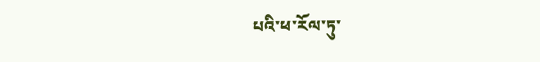པའི་ཕ་རོལ་ཏུ་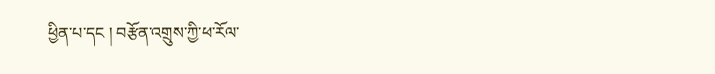ཕྱིན་པ་དང ། བརྩོན་འགྲུས་ཀྱི་ཕ་རོལ་